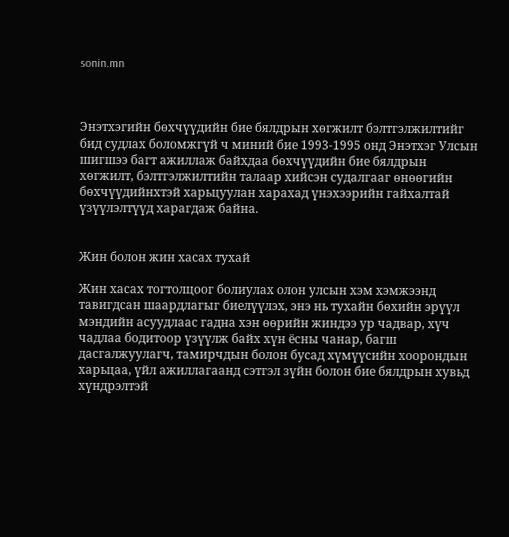sonin.mn



Энэтхэгийн бөхчүүдийн бие бялдрын хөгжилт бэлтгэлжилтийг бид судлах боломжгүй ч миний бие 1993-1995 онд Энэтхэг Улсын шигшээ багт ажиллаж байхдаа бөхчүүдийн бие бялдрын хөгжилт, бэлтгэлжилтийн талаар хийсэн судалгааг өнөөгийн бөхчүүдийнхтэй харьцуулан харахад үнэхээрийн гайхалтай үзүүлэлтүүд харагдаж байна.


Жин болон жин хасах тухай

Жин хасах тогтолцоог болиулах олон улсын хэм хэмжээнд тавигдсан шаардлагыг биелүүлэх, энэ нь тухайн бөхийн эрүүл мэндийн асуудлаас гадна хэн өөрийн жиндээ ур чадвар, хүч чадлаа бодитоор үзүүлж байх хүн ёсны чанар, багш дасгалжуулагч, тамирчдын болон бусад хүмүүсийн хоорондын харьцаа, үйл ажиллагаанд сэтгэл зүйн болон бие бялдрын хувьд хүндрэлтэй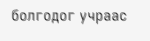болгодог учраас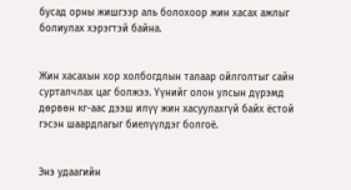бусад орны жишгээр аль болохоор жин хасах ажлыг болиулах хэрэгтэй байна.


Жин хасахын хор холбогдлын талаар ойлголтыг сайн сурталчлах цаг болжээ. Үүнийг олон улсын дүрэмд дөрвөн кг-аас дээш илүү жин хасуулахгүй байх ёстой гэсэн шаардлагыг биелүүлдэг болгоё.


Энэ удаагийн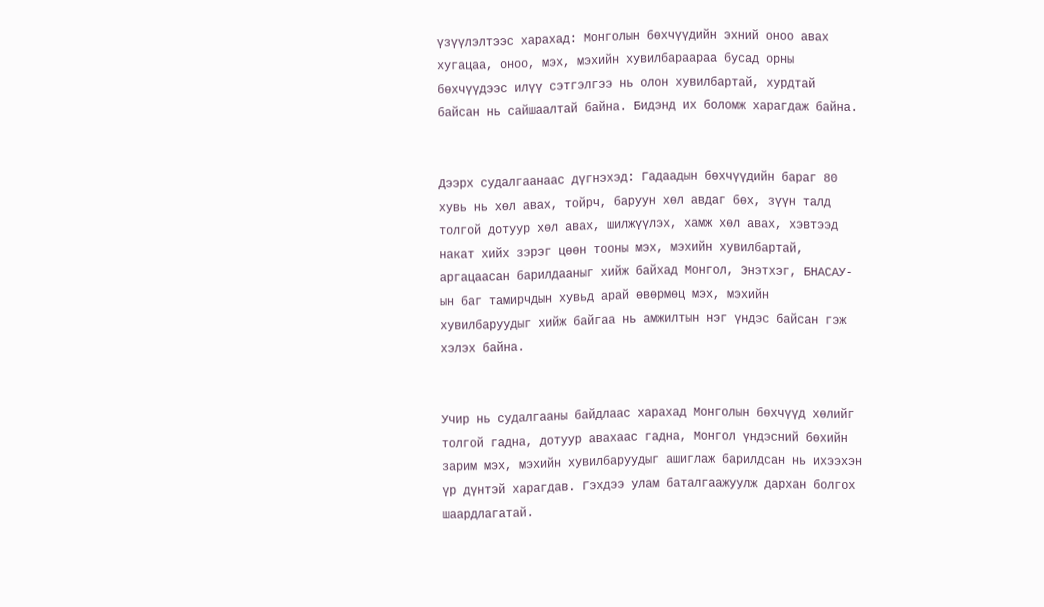үзүүлэлтээс харахад: Монголын бөхчүүдийн эхний оноо авах хугацаа, оноо, мэх, мэхийн хувилбараараа бусад орны бөхчүүдээс илүү сэтгэлгээ нь олон хувилбартай, хурдтай байсан нь сайшаалтай байна. Бидэнд их боломж харагдаж байна.


Дээрх судалгаанаас дүгнэхэд: Гадаадын бөхчүүдийн бараг 80 хувь нь хөл авах, тойрч, баруун хөл авдаг бөх, зүүн талд толгой дотуур хөл авах, шилжүүлэх, хамж хөл авах, хэвтээд накат хийх зэрэг цөөн тооны мэх, мэхийн хувилбартай, аргацаасан барилдааныг хийж байхад Монгол, Энэтхэг, БНАСАУ-ын баг тамирчдын хувьд арай өвөрмөц мэх, мэхийн хувилбаруудыг хийж байгаа нь амжилтын нэг үндэс байсан гэж хэлэх байна.


Учир нь судалгааны байдлаас харахад Монголын бөхчүүд хөлийг толгой гадна, дотуур авахаас гадна, Монгол үндэсний бөхийн зарим мэх, мэхийн хувилбаруудыг ашиглаж барилдсан нь ихээхэн үр дүнтэй харагдав. Гэхдээ улам баталгаажуулж дархан болгох шаардлагатай.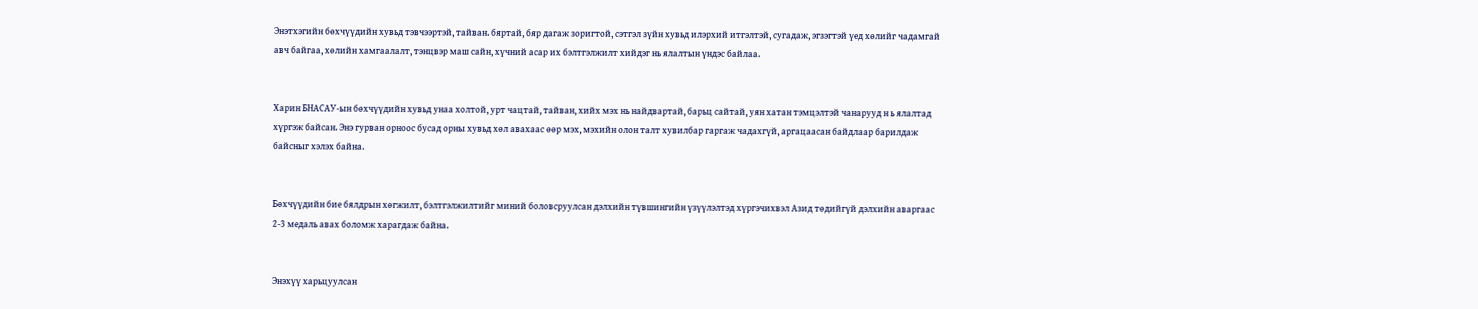Энэтхэгийн бөхчүүдийн хувьд тэвчээртэй, тайван. бяртай, бяр дагаж зоригтой, сэтгэл зүйн хувьд илэрхий итгэлтэй, сугадаж, эгзэгтэй үед хөлийг чадамгай авч байгаа, хөлийн хамгаалалт, тэнцвэр маш сайн, хүчний асар их бэлтгэлжилт хийдэг нь ялалтын үндэс байлаа.


Харин БНАСАУ-ын бөхчүүдийн хувьд унаа холтой, урт чацтай, тайван, хийх мэх нь найдвартай, барьц сайтай, уян хатан тэмцэлтэй чанарууд н ь ялалтад хүргэж байсан. Энэ гурван орноос бусад орны хувьд хөл авахаас өөр мэх, мэхийн олон талт хувилбар гаргаж чадахгүй, аргацаасан байдлаар барилдаж байсныг хэлэх байна.


Бөхчүүдийн бие бялдрын хөгжилт, бэлтгэлжилтийг миний боловсруулсан дэлхийн түвшингийн үзүүлэлтэд хүргэчихвэл Азид төдийгүй дэлхийн аваргаас 2-3 медаль авах боломж харагдаж байна.


Энэхүү харьцуулсан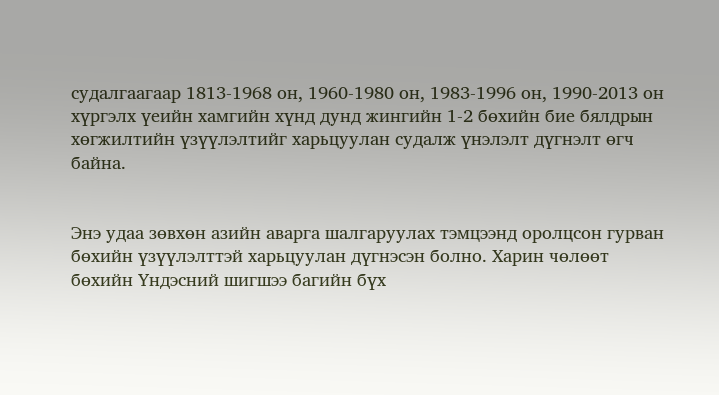судалгаагаар 1813-1968 он, 1960-1980 он, 1983-1996 он, 1990-2013 он хүргэлх үеийн хамгийн хүнд дунд жингийн 1-2 бөхийн бие бялдрын хөгжилтийн үзүүлэлтийг харьцуулан судалж үнэлэлт дүгнэлт өгч байна.


Энэ удаа зөвхөн азийн аварга шалгаруулах тэмцээнд оролцсон гурван бөхийн үзүүлэлттэй харьцуулан дүгнэсэн болно. Харин чөлөөт бөхийн Үндэсний шигшээ багийн бүх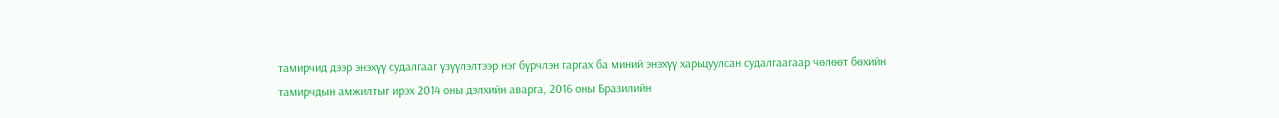тамирчид дээр энэхүү судалгааг үзүүлэлтээр нэг бүрчлэн гаргах ба миний энэхүү харьцуулсан судалгаагаар чөлөөт бөхийн тамирчдын амжилтыг ирэх 2014 оны дэлхийн аварга, 2016 оны Бразилийн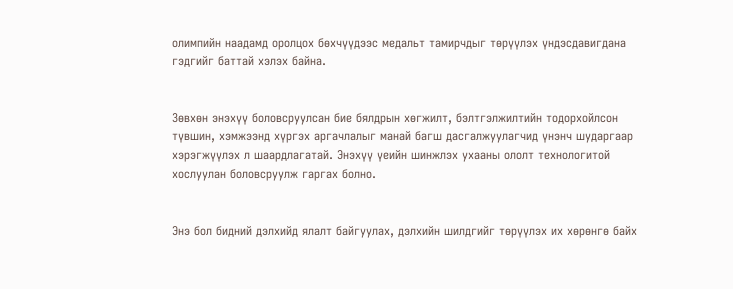олимпийн наадамд оролцох бөхчүүдээс медальт тамирчдыг төрүүлэх үндэсдавигдана гэдгийг баттай хэлэх байна.


Зөвхөн энэхүү боловсруулсан бие бялдрын хөгжилт, бэлтгэлжилтийн тодорхойлсон түвшин, хэмжээнд хүргэх аргачлалыг манай багш дасгалжуулагчид үнэнч шударгаар хэрэгжүүлэх л шаардлагатай. Энэхүү үеийн шинжлэх ухааны ололт технологитой хослуулан боловсруулж гаргах болно.


Энэ бол бидний дэлхийд ялалт байгуулах, дэлхийн шилдгийг төрүүлэх их хөрөнгө байх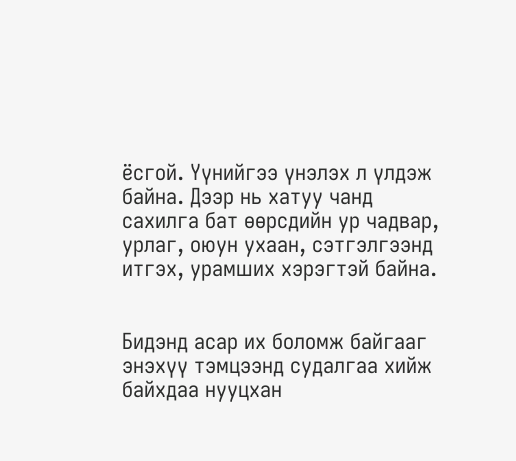ёсгой. Үүнийгээ үнэлэх л үлдэж байна. Дээр нь хатуу чанд сахилга бат өөрсдийн ур чадвар, урлаг, оюун ухаан, сэтгэлгээнд итгэх, урамших хэрэгтэй байна.


Бидэнд асар их боломж байгааг энэхүү тэмцээнд судалгаа хийж байхдаа нууцхан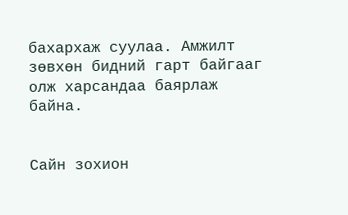бахархаж суулаа. Амжилт зөвхөн бидний гарт байгааг олж харсандаа баярлаж байна.


Сайн зохион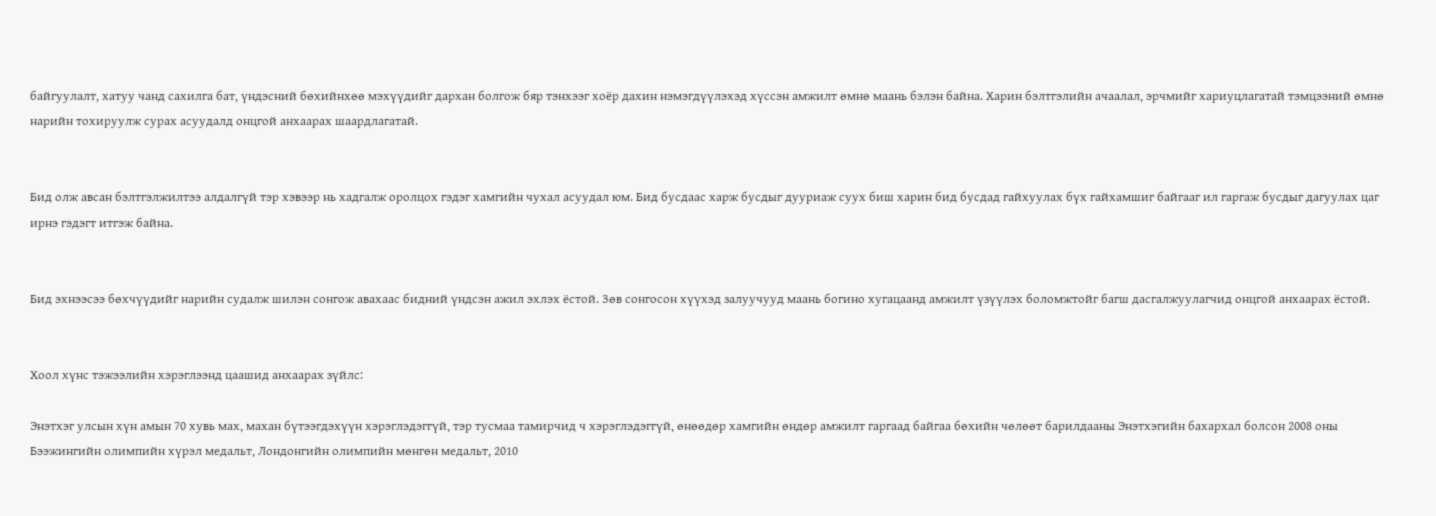байгуулалт, хатуу чанд сахилга бат, үндэсний бөхийнхөө мэхүүдийг дархан болгож бяр тэнхээг хоёр дахин нэмэгдүүлэхэд хүссэн амжилт өмнө маань бэлэн байна. Харин бэлтгэлийн ачаалал, эрчмийг хариуцлагатай тэмцээний өмнө нарийн тохируулж сурах асуудалд онцгой анхаарах шаардлагатай.


Бид олж авсан бэлтгэлжилтээ алдалгүй тэр хэвээр нь хадгалж оролцох гэдэг хамгийн чухал асуудал юм. Бид бусдаас харж бусдыг дууриаж суух биш харин бид бусдад гайхуулах бүх гайхамшиг байгааг ил гаргаж бусдыг дагуулах цаг ирнэ гэдэгт итгэж байна.


Бид эхнээсээ бөхчүүдийг нарийн судалж шилэн сонгож авахаас бидний үндсэн ажил эхлэх ёстой. Зөв сонгосон хүүхэд залуучууд маань богино хугацаанд амжилт үзүүлэх боломжтойг багш дасгалжуулагчид онцгой анхаарах ёстой.


Хоол хүнс тэжээлийн хэрэглээнд цаашид анхаарах зүйлс:

Энэтхэг улсын хүн амын 70 хувь мах, махан бүтээгдэхүүн хэрэглэдэггүй, тэр тусмаа тамирчид ч хэрэглэдэггүй, өнөөдөр хамгийн өндөр амжилт гаргаад байгаа бөхийн чөлөөт барилдааны Энэтхэгийн бахархал болсон 2008 оны Бээжингийн олимпийн хүрэл медальт, Лондонгийн олимпийн мөнгөн медальт, 2010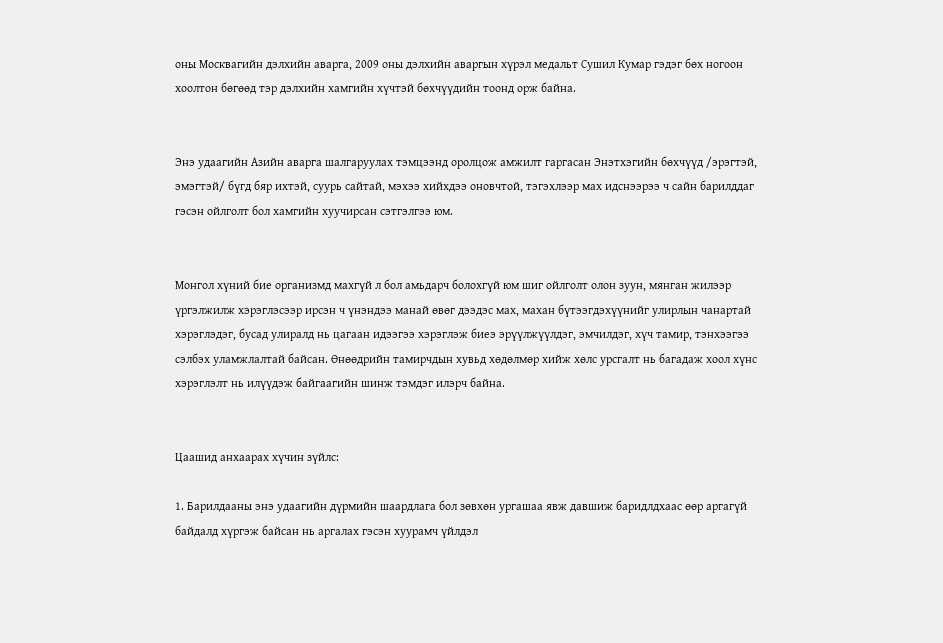оны Москвагийн дэлхийн аварга, 2009 оны дэлхийн аваргын хүрэл медальт Сушил Кумар гэдэг бөх ногоон хоолтон бөгөөд тэр дэлхийн хамгийн хүчтэй бөхчүүдийн тоонд орж байна.


Энэ удаагийн Азийн аварга шалгаруулах тэмцээнд оролцож амжилт гаргасан Энэтхэгийн бөхчүүд /эрэгтэй, эмэгтэй/ бүгд бяр ихтэй, суурь сайтай, мэхээ хийхдээ оновчтой, тэгэхлээр мах идснээрээ ч сайн барилддаг гэсэн ойлголт бол хамгийн хуучирсан сэтгэлгээ юм.


Монгол хүний бие организмд махгүй л бол амьдарч болохгүй юм шиг ойлголт олон зуун, мянган жилээр үргэлжилж хэрэглэсээр ирсэн ч үнэндээ манай өвөг дээдэс мах, махан бүтээгдэхүүнийг улирлын чанартай хэрэглэдэг, бусад улиралд нь цагаан идээгээ хэрэглэж биеэ эрүүлжүүлдэг, эмчилдэг, хүч тамир, тэнхээгээ сэлбэх уламжлалтай байсан. Өнөөдрийн тамирчдын хувьд хөдөлмөр хийж хөлс урсгалт нь багадаж хоол хүнс хэрэглэлт нь илүүдэж байгаагийн шинж тэмдэг илэрч байна.


Цаашид анхаарах хүчин зүйлс:

1. Барилдааны энэ удаагийн дүрмийн шаардлага бол зөвхөн ургашаа явж давшиж баридлдхаас өөр аргагүй байдалд хүргэж байсан нь аргалах гэсэн хуурамч үйлдэл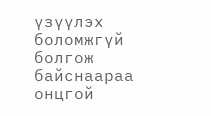үзүүлэх боломжгүй болгож байснаараа онцгой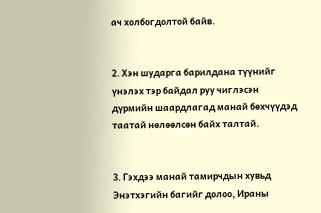ач холбогдолтой байв.


2. Хэн шударга барилдана түүнийг үнэлэх тэр байдал руу чиглэсэн дүрмийн шаардлагад манай бөхчүүдэд таатай нөлөөлсөн байх талтай.


3. Гэхдээ манай тамирчдын хувьд Энэтхэгийн багийг долоо, Ираны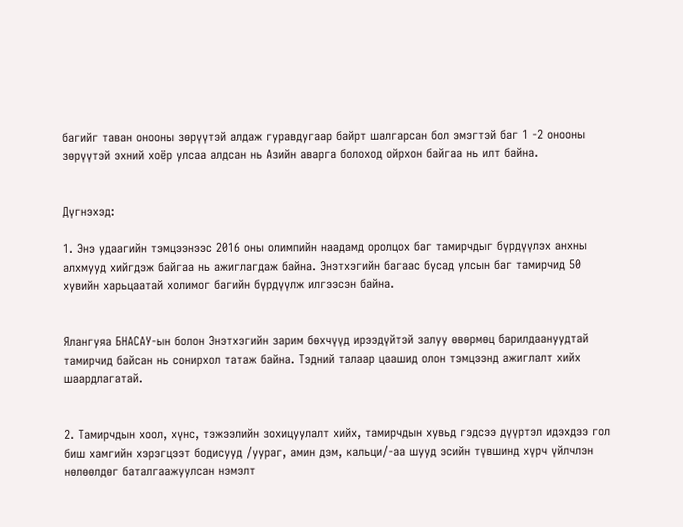багийг таван онооны зөрүүтэй алдаж гуравдугаар байрт шалгарсан бол эмэгтэй баг 1 -2 онооны зөрүүтэй эхний хоёр улсаа алдсан нь Азийн аварга болоход ойрхон байгаа нь илт байна.


Дүгнэхэд:

1. Энэ удаагийн тэмцээнээс 2016 оны олимпийн наадамд оролцох баг тамирчдыг бүрдүүлэх анхны алхмууд хийгдэж байгаа нь ажиглагдаж байна. Энэтхэгийн багаас бусад улсын баг тамирчид 50 хувийн харьцаатай холимог багийн бүрдүүлж илгээсэн байна.


Ялангуяа БНАСАУ-ын болон Энэтхэгийн зарим бөхчүүд ирээдүйтэй залуу өвөрмөц барилдаануудтай тамирчид байсан нь сонирхол татаж байна. Тэдний талаар цаашид олон тэмцээнд ажиглалт хийх шаардлагатай.


2. Тамирчдын хоол, хүнс, тэжээлийн зохицуулалт хийх, тамирчдын хувьд гэдсээ дүүртэл идэхдээ гол биш хамгийн хэрэгцээт бодисууд /уураг, амин дэм, кальци/-аа шууд эсийн түвшинд хүрч үйлчлэн нөлөөлдөг баталгаажуулсан нэмэлт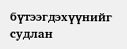бүтээгдэхүүнийг судлан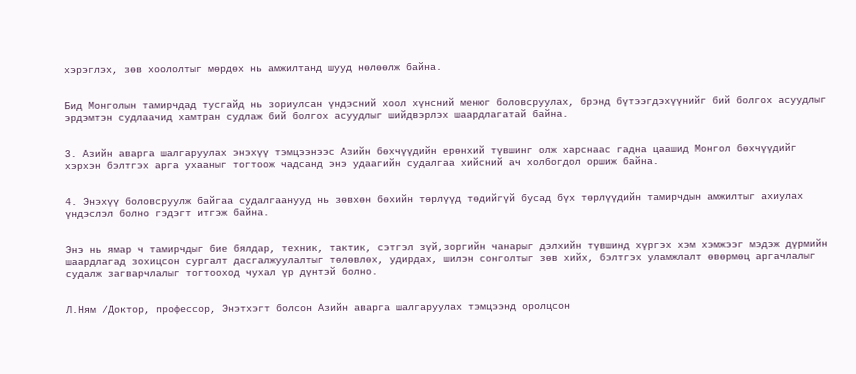хэрэглэх, зөв хоололтыг мөрдөх нь амжилтанд шууд нөлөөлж байна.


Бид Монголын тамирчдад тусгайд нь зориулсан үндэсний хоол хүнсний менюг боловсруулах, брэнд бүтээгдэхүүнийг бий болгох асуудлыг эрдэмтэн судлаачид хамтран судлаж бий болгох асуудлыг шийдвэрлэх шаардлагатай байна.


3. Азийн аварга шалгаруулах энэхүү тэмцээнээс Азийн бөхчүүдийн ерөнхий түвшинг олж харснаас гадна цаашид Монгол бөхчүүдийг хэрхэн бэлтгэх арга ухааныг тогтоож чадсанд энэ удаагийн судалгаа хийсний ач холбогдол оршиж байна.


4. Энэхүү боловсруулж байгаа судалгаанууд нь зөвхөн бөхийн төрлүүд төдийгүй бусад бүх төрлүүдийн тамирчдын амжилтыг ахиулах үндэслэл болно гэдэгт итгэж байна.


Энэ нь ямар ч тамирчдыг бие бялдар, техник, тактик, сэтгэл зүй,зоргийн чанарыг дэлхийн түвшинд хүргэх хэм хэмжээг мэдэж дүрмийн шаардлагад зохицсон сургалт дасгалжуулалтыг төлөвлөх, удирдах, шилэн сонголтыг зөв хийх, бэлтгэх уламжлалт өвөрмөц аргачлалыг судалж загварчлалыг тогтооход чухал үр дүнтэй болно.


Л.Ням /Доктор, профессор, Энэтхэгт болсон Азийн аварга шалгаруулах тэмцээнд оролцсон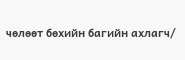чөлөөт бөхийн багийн ахлагч/